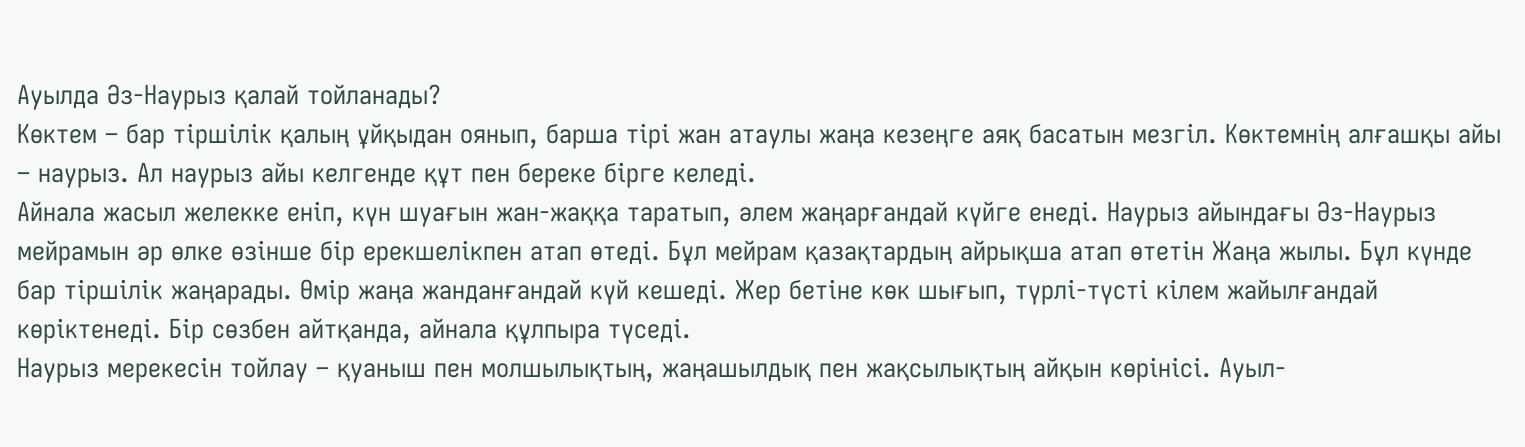Ауылда Әз-Наурыз қалай тойланады?
Көктем – бар тіршілік қалың ұйқыдан оянып, барша тірі жан атаулы жаңа кезеңге аяқ басатын мезгіл. Көктемнің алғашқы айы – наурыз. Ал наурыз айы келгенде құт пен береке бірге келеді.
Айнала жасыл желекке еніп, күн шуағын жан-жаққа таратып, әлем жаңарғандай күйге енеді. Наурыз айындағы Әз-Наурыз мейрамын әр өлке өзінше бір ерекшелікпен атап өтеді. Бұл мейрам қазақтардың айрықша атап өтетін Жаңа жылы. Бұл күнде бар тіршілік жаңарады. Өмір жаңа жанданғандай күй кешеді. Жер бетіне көк шығып, түрлі-түсті кілем жайылғандай көріктенеді. Бір сөзбен айтқанда, айнала құлпыра түседі.
Наурыз мерекесін тойлау – қуаныш пен молшылықтың, жаңашылдық пен жақсылықтың айқын көрінісі. Ауыл-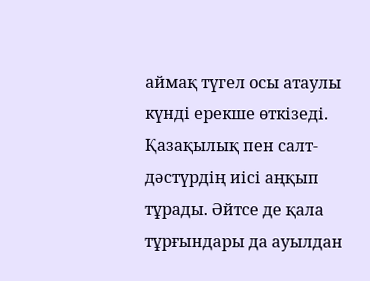аймақ түгел осы атаулы күнді ерекше өткізеді. Қазақылық пен салт-дәстүрдің иісі аңқып тұрады. Әйтсе де қала тұрғындары да ауылдан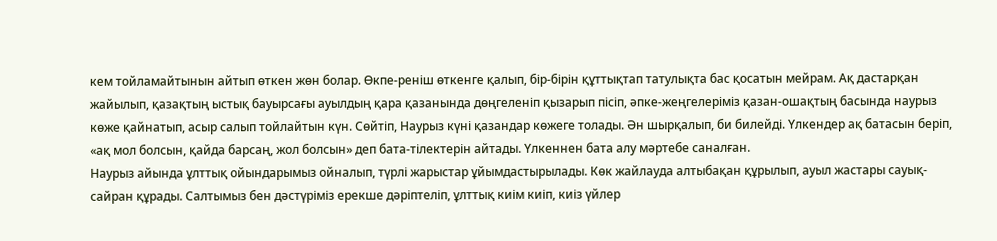кем тойламайтынын айтып өткен жөн болар. Өкпе-реніш өткенге қалып, бір-бірін құттықтап татулықта бас қосатын мейрам. Ақ дастарқан жайылып, қазақтың ыстық бауырсағы ауылдың қара қазанында дөңгеленіп қызарып пісіп, әпке-жеңгелеріміз қазан-ошақтың басында наурыз көже қайнатып, асыр салып тойлайтын күн. Сөйтіп, Наурыз күні қазандар көжеге толады. Ән шырқалып, би билейді. Үлкендер ақ батасын беріп, «ақ мол болсын, қайда барсаң, жол болсын» деп бата-тілектерін айтады. Үлкеннен бата алу мәртебе саналған.
Наурыз айында ұлттық ойындарымыз ойналып, түрлі жарыстар ұйымдастырылады. Көк жайлауда алтыбақан құрылып, ауыл жастары сауық-сайран құрады. Салтымыз бен дәстүріміз ерекше дәріптеліп, ұлттық киім киіп, киіз үйлер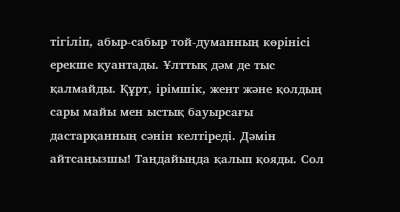тігіліп, абыр-сабыр той-думанның көрінісі ерекше қуантады. Ұлттық дәм де тыс қалмайды. Құрт, ірімшік, жент және қолдың сары майы мен ыстық бауырсағы дастарқанның сәнін келтіреді. Дәмін айтсаңызшы! Таңдайыңда қалып қояды. Сол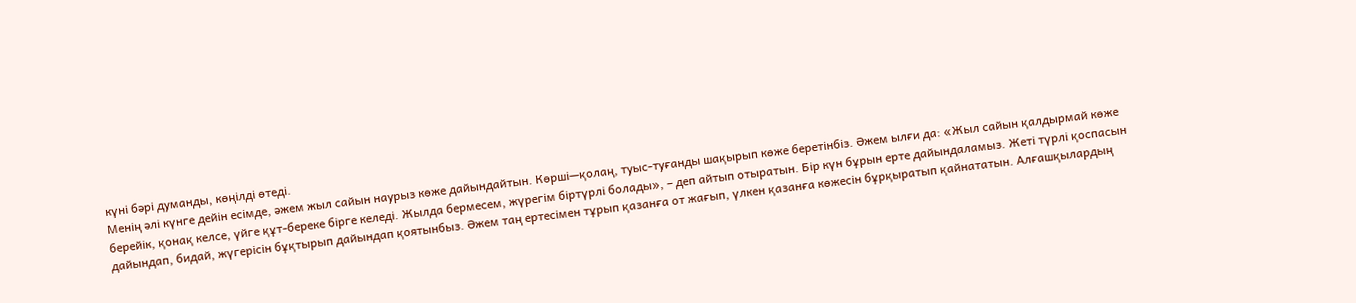күні бәрі думанды, көңілді өтеді.
Менің әлі күнге дейін есімде, әжем жыл сайын наурыз көже дайындайтын. Көрші—қолаң, туыс-туғанды шақырып көже беретінбіз. Әжем ылғи да: «Жыл сайын қалдырмай көже берейік, қонақ келсе, үйге құт-береке бірге келеді. Жылда бермесем, жүрегім біртүрлі болады», – деп айтып отыратын. Бір күн бұрын ерте дайындаламыз. Жеті түрлі қоспасын дайындап, бидай, жүгерісін бұқтырып дайындап қоятынбыз. Әжем таң ертесімен тұрып қазанға от жағып, үлкен қазанға көжесін бұрқыратып қайнататын. Алғашқылардың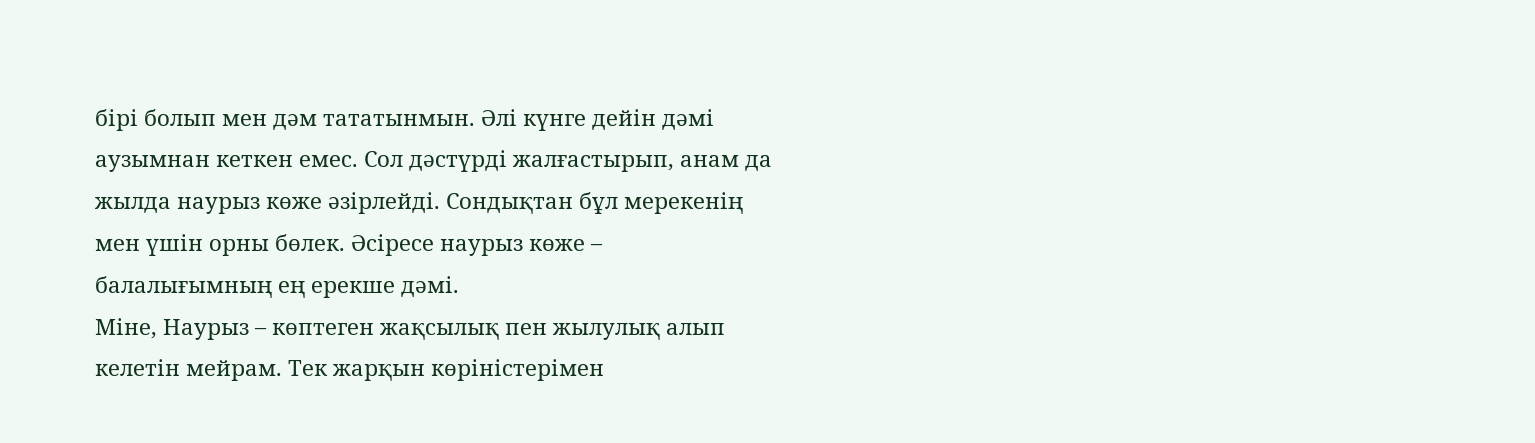бірі болып мен дәм тататынмын. Әлі күнге дейін дәмі аузымнан кеткен емес. Сол дәстүрді жалғастырып, анам да жылда наурыз көже әзірлейді. Сондықтан бұл мерекенің мен үшін орны бөлек. Әсіресе наурыз көже – балалығымның ең ерекше дәмі.
Міне, Наурыз – көптеген жақсылық пен жылулық алып келетін мейрам. Тек жарқын көріністерімен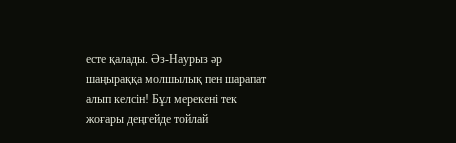есте қалады. Әз-Наурыз әр шаңыраққа молшылық пен шарапат алып келсін! Бұл мерекені тек жоғары деңгейде тойлай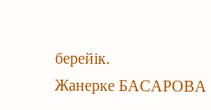берейік.
Жанерке БАСАРОВА